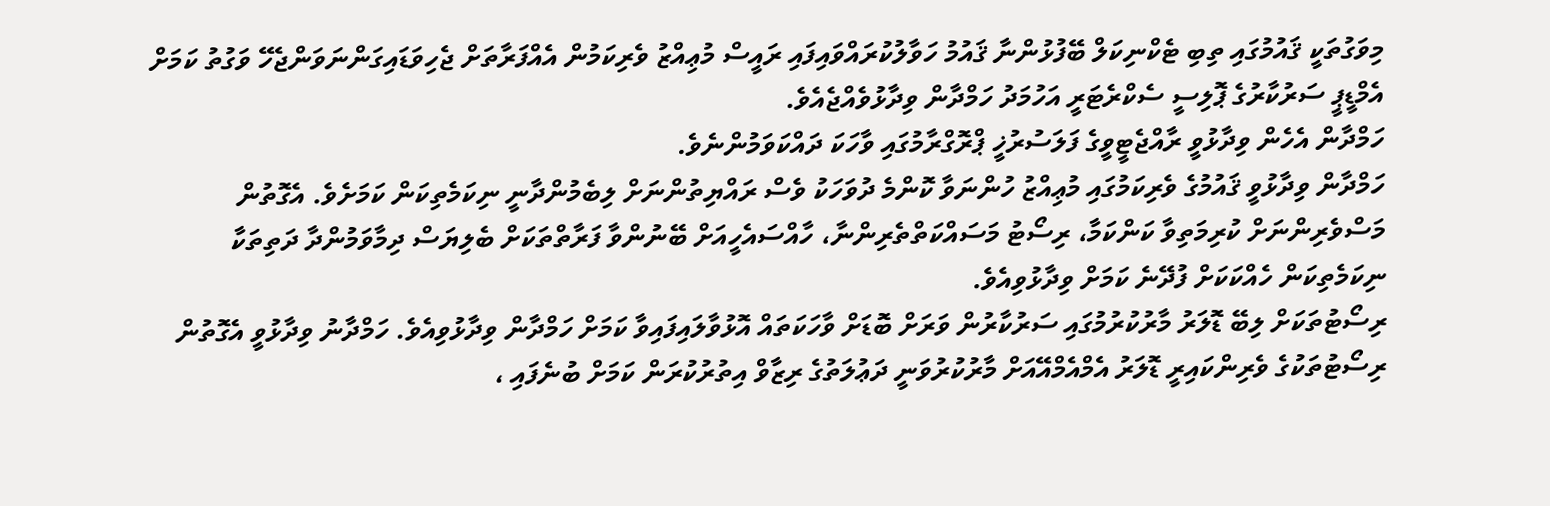މިވަގުތަކީ ޤައުމުގައި ތިބި ޓެކްނިކަލް ބޭފުޅުންނާ ޤައުމު ހަވާލުކުރައްވައިފައި ރައީސް މުޢިއްޒު ވެރިކަމުން އެއްފަރާތަށް ޖެހިވަޑައިގަންނަވަންޖެހޭ ވަގުތު ކަމަށް އެމްޑީޕީ ސަރުކާރުގެ ޕޮލިސީ ސެކްރެޓަރީ އަހުމަދު ހަމްދާން ވިދާޅުވެއްޖެއެވެ.
ހަމްދާން އެހެން ވިދާޅުވީ ރާއްޖެޓީވީގެ ފަލަސުރުޚީ ޕްރޮގްރާމުގައި ވާހަކަ ދައްކަވަމުންނެވެ.
ހަމްދާން ވިދާޅުވީ ޤައުމުގެ ވެރިކަމުގައި މުޢިއްޒު ހުންނަވާ ކޮންމެ ދުވަހަކު ވެސް ރައްޔިތުންނަށް ލިބެމުންދާނީ ނިކަމެތިކަން ކަމަށެވެ. އެގޮތުން މަސްވެރިންނަށް ކުރިމަތިވާ ކަންކަމާ، ރިސޯޓު މަސައްކަތްތެރިންނާ، ހާއްސައެހީއަށް ބޭނުންވާ ފަރާތްތަކަށް ބެލިޔަސް ދިމާވަމުންދާ ދަތިތަކާ ނިކަމެތިކަން ހެއްކަކަށް ފުދޭނެ ކަމަށް ވިދާޅުވިއެވެ.
ރިސޯޓުތަކަށް ލިބޭ ޑޮލަރު މާރުކުރުމުގައި ސަރުކާރުން ވަރަށް ބޮޑަށް ވާހަކަތައް އޮޅުވާލައިފައިވާ ކަމަށް ހަމްދާން ވިދާޅުވިއެވެ. ހަމްދާނު ވިދާޅުވީ އެގޮތުން ރިސޯޓުތަކުގެ ވެރިންކައިރީ ޑޮލަރު އެމްއެމްއޭއަށް މާރުކުރުވަނީ ދަޢުލަތުގެ ރިޒާވް އިތުރުކުރަން ކަމަށް ބުނެފައި ،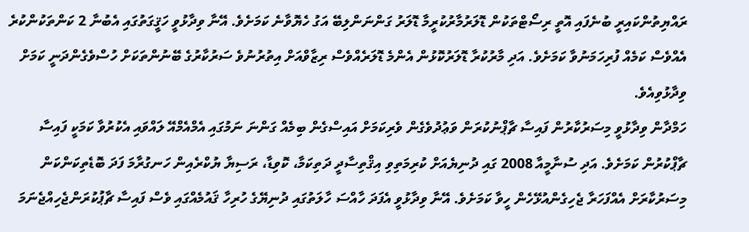ރައްޔިތުންކައިރީ ބުނެފައި އޮތީ ރިސޯޓްތަކުން ޑޮލަރުމާރުކުރީމާ ޑޮލަރު ގަންނަންލިބޭ އަގު ހެޔޮވާނެ ކަމަށެވެ. އޭނާ ވިދާޅުވީ ހަޤީގަތުގައި އެބުނާ 2 ކަންތަކުންކުރެ އެއްވެސް ކަމެއް ފުރިހަމަނުވާ ކަމަށެވެ. އަދި މާރުކުރާ ޑޮލަރުކޮޅުން އެންމެ ޑޮލަރެއްވެސް ރިޒާވްއަށް އިތުރުނުވެ ސަރުކާރުގެ ބޭނުންތަކަށް ހުސްވެގެންދަނީ ކަމަށް ވިދާޅުވިއެވެ.
ހަމްދާން ވިދާޅުވީ މިސަރުކާރުން ފައިސާ ޗާޕްނުކުރަން ވަޢުދުވެގެން ވެރިކަމަށް އައިސްގެން ބިމެއް ގަންނަ ނަމުގައި އެމްއެމްއޭ ލައްވައި އެކުރުވާ ކަމަކީ ފައިސާ ޗާޕްކުރުން ކަމަށެވެ. އަދި ސުނާމީއާ 2008 ގައި ދުނިޔެއަށް ކުރިމަތިވި އިޤްތިސާދީ ދަތިކަމާ، ކޮވިޑާ، ރަސިޔާ ޔުކްރެއިން ހަނގުރާމަ ފަދަ ބޮޑެތިކަންކަން މިސަރުކާރަށް އެއްފަހަރާ ޖެހިގެންއުޅޭހެން ހީވާ ކަމަށެވެ. އޭނާ ވިދާޅުވީ އެފަދަ ހާއްސަ ހާލަތުގައި ދުނިޔޭގެ ހުރިހާ ޤައުމެއްގައި ވެސް ފައިސާ ޗާޕުކުރަންޖެހިއްޖެނަމަ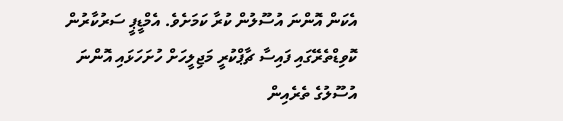އެކަން އޮންނަ އުސޫލުން ކުރާ ކަމަށެވެ. އެމްޑީޕީ ސަރުކާރުން ކޮވިޑްތެރޭގައި ފައިސާ ޗާޕްކުރީ މަޖިލީހަށް ހުށަހަޅައި އޮންނަ އުސޫލުގެ ތެރެއިން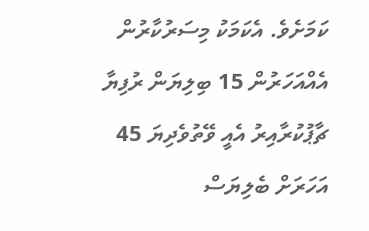ކަމަށެވެ. އެކަމަކު މިސަރުކާރުން އެއްއަހަރުން 15 ބިލިޔަން ރުފިޔާ ޗާޕުކުރާއިރު އެއީ ވޭތުވެދިޔަ 45 އަހަރަށް ބެލިޔަސް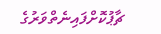ޗާޕުކޮށްފައިނެތްވަރުގެ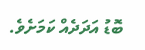ބޮޑު އަދަދެއް ކަމަށެވެ.